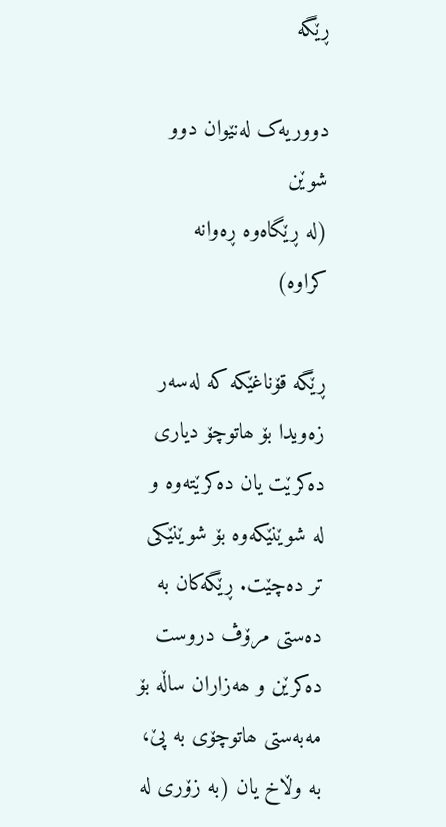ڕێگە

دووریەک لەنێوان دوو شوێن
(لە ڕێگاەوە ڕەوانە کراوە)

ڕێگە قۆناغێکە کە لەسەر زەویدا بۆ ھاتوچۆ دیاری دەکرێت یان دەکرێتەوە و لە شوێنێکەوە بۆ شوێنێکی تر دەچێت. ڕێگەکان بە دەستی مرۆڤ دروست دەکرێن و ھەزاران ساڵە بۆ مەبەستی ھاتوچۆی بە پێ، بە وڵاخ یان (بە زۆری لە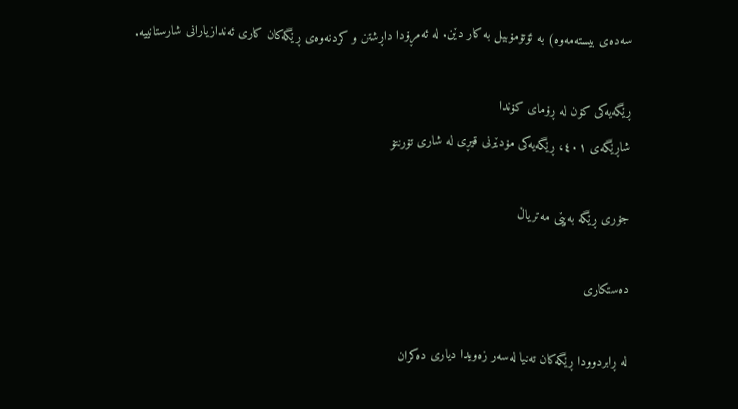سەدەی بیستەمەوە) بە ئۆتۆمۆبیل بە کار دێن. لە ئەمڕۆدا داڕشتن و کردنەوەی ڕێگەکان کاری ئەندازیارانی شارستانییە.

ڕێگەیەکی کۆن لە ڕۆمای کۆندا
شاڕێگەی ٤٠١، ڕێگەیەکی مۆدێرنی قیڕی لە شاری تۆرنتۆ

جۆری ڕێگە بەپێی مەتریاڵ

دەستکاری

لە ڕابردوودا ڕێگەکان تەنیا لەسەر زەویدا دیاری دەکران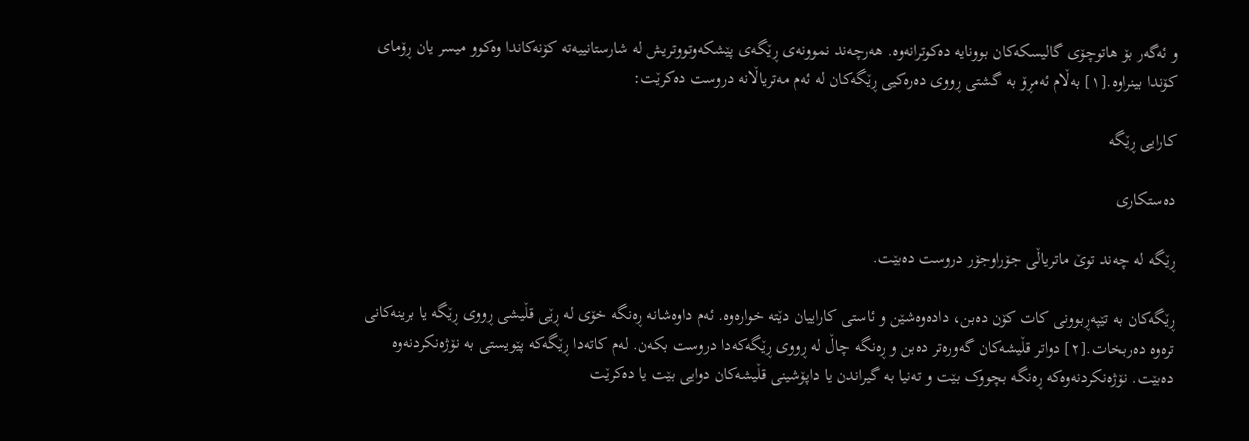و ئەگەر بۆ ھاتوچۆی گالیسکەکان بوونایە دەکوترانەوە. ھەرچەند نموونەی ڕێگەی پێشکەوتووتریش لە شارستانییەتە کۆنەکاندا وەکوو میسر یان ڕۆمای کۆندا بینراوە.[١] بەڵام ئەمڕۆ بە گشتی ڕووی دەرەکیی ڕێگەکان لە ئەم مەتریاڵانە دروست دەکرێت:

کارایی ڕێگە

دەستکاری

ڕێگە لە چەند توێ ماتریاڵی جۆراوجۆر دروست دەبێت.

ڕێگەکان بە تێپەڕبوونی کات کۆن دەبن، دادەوەشێن و ئاستی کاراییان دێتە خوارەوە. ئەم داوەشانە ڕەنگە خۆی لە ڕێی قڵیشی ڕووی ڕێگە یا برینەکانی ترەوە دەربخات.[٢] دواتر قڵیشەکان گەورەتر دەبن و ڕەنگە چاڵ لە ڕووی ڕێگەکەدا دروست بکەن. لەم کاتەدا ڕێگەکە پێویستی بە نۆژەنکردنەوە دەبێت. نۆژەنکردنەوەکە ڕەنگە بچووک بێت و تەنیا بە گیراندن یا داپۆشینی قڵیشەکان دوایی بێت یا دەکرێت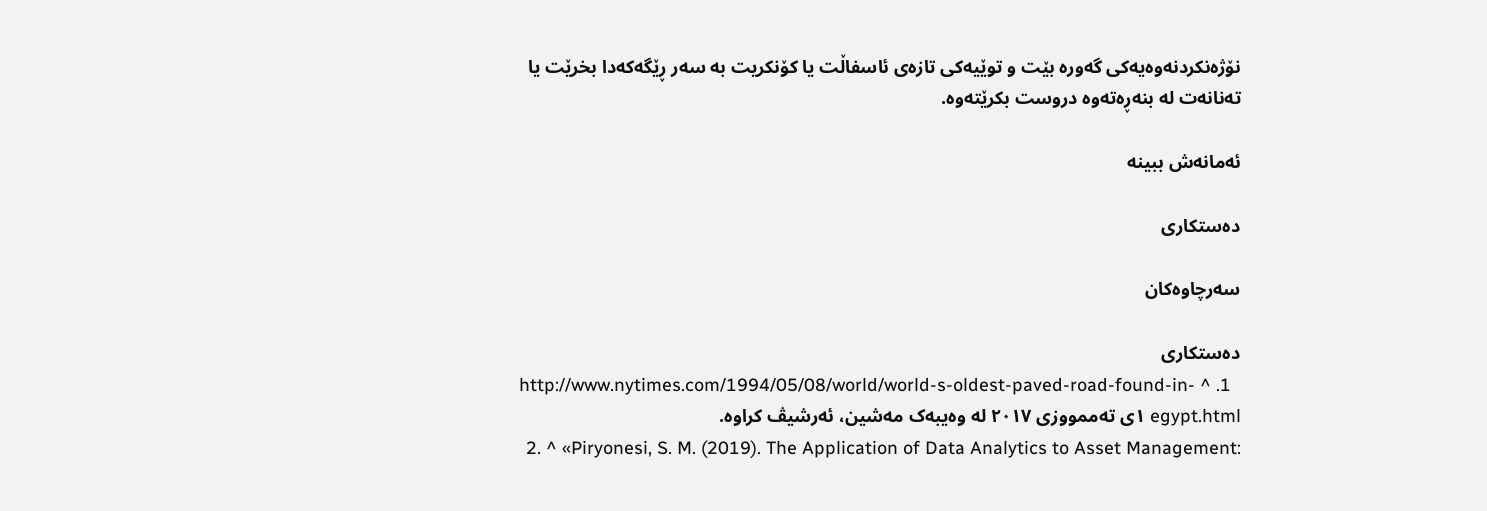نۆژەنکردنەوەیەکی گەورە بێت و توێیەکی تازەی ئاسفاڵت یا کۆنکریت بە سەر ڕێگەکەدا بخرێت یا تەنانەت لە بنەڕەتەوە دروست بکرێتەوە.

ئەمانەش ببینە

دەستکاری

سەرچاوەکان

دەستکاری
  1. ^ http://www.nytimes.com/1994/05/08/world/world-s-oldest-paved-road-found-in-egypt.html ١ی تەممووزی ٢٠١٧ لە وەیبەک مەشین، ئەرشیڤ کراوە.
  2. ^ «Piryonesi, S. M. (2019). The Application of Data Analytics to Asset Management: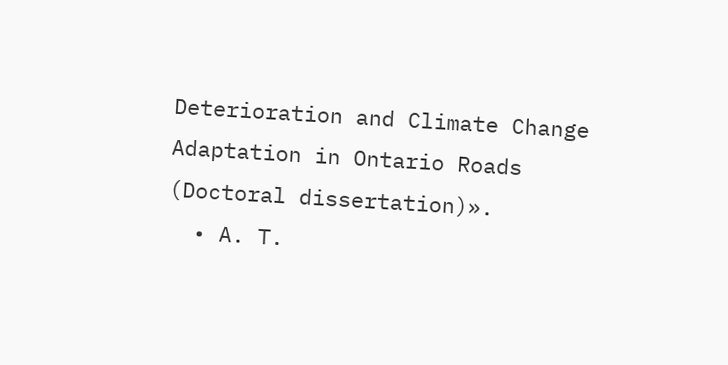Deterioration and Climate Change Adaptation in Ontario Roads (Doctoral dissertation)».
  • A. T.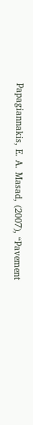Papagiannakis, E. A. Masad, (2007), “Pavement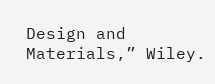Design and Materials,” Wiley.